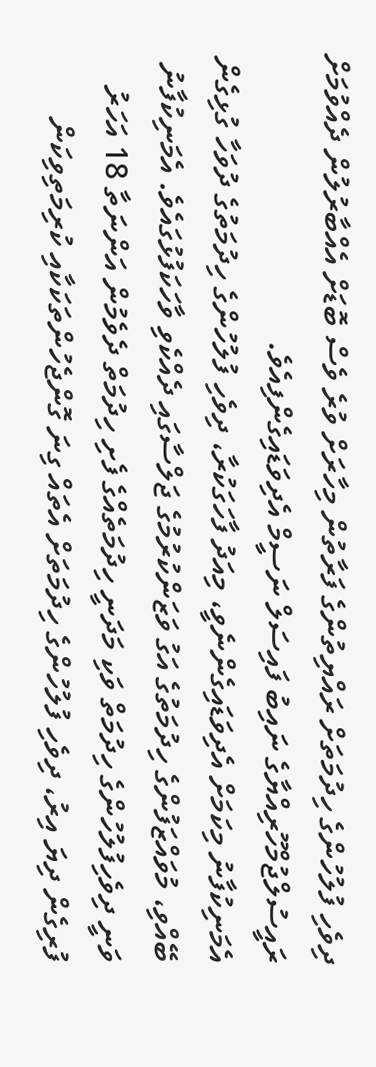ދިވެހި ފުލުހުންގެ ހިދުމަތަށް ރައްޔިތުންގެ ފަރާތުން މިހާރަށް ވުރެ ވެސް ބޮޑަށް އެއްބާރުލުން ދެއްވުމަށް ރައީސުލްޖުމްހޫރިއްޔާގެ ނައިބު ފައިސަލް ނަސީމް އެދިވަޑައިގެންފިއެވެ.
އެމަނިކުފާނު މިކަމަށް އެދިވަޑައިގެންނެވީ، މިއަދު ފާހަގަކުރާ، ދިވެހި ފުލުހުންގެ ހިދުމަތުގެ ދުވަހާ ގުޅިގެން ބޭއްވި، މުވައްޒަފުންގެ ހިދުމަތުގެ އަގު ވަޒަންކުރުމުގެ ޖަލްސާގައި ދެއްކެވި ވާހަކަފުޅުގައެވެ. އެމަނިކުފާނު ވަނީ ދިވެހިފުލުހުންގެ ހިދުމަތް ވަކި މަދަނީ ހިދުމަތެއްގެ ފެށި ހިދުމަތް ދެވެމުން އަންނަތާ 18 އަހަރު ފުރިގެން ދިޔަ އިރު، ދިވެހި ފުލުހުންގެ ހިދުމަތަށް އެތައް ގިނަ ގޮންޖެހުންތަކަކާއި ކުރިމަތިވިކަން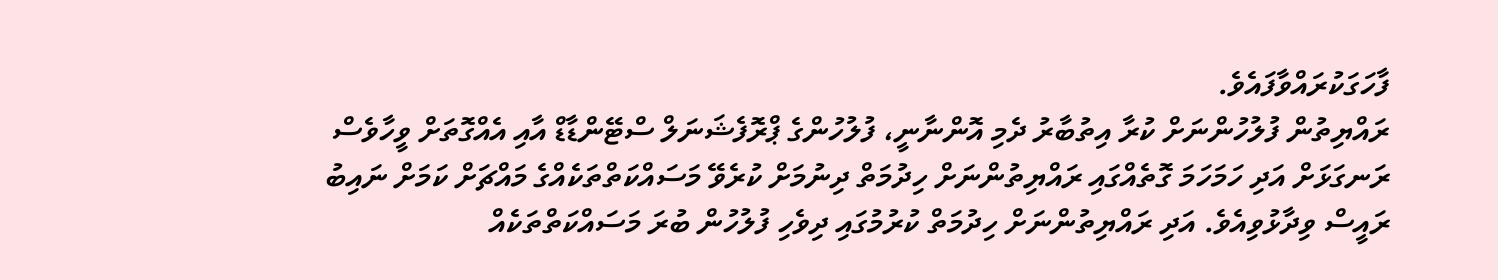ފާހަގަކުރައްވާފައެވެ.
ރައްޔިތުން ފުލުހުންނަށް ކުރާ އިތުބާރު ދެމި އޮންނާނީ، ފުލުހުންގެ ޕްރޮފެޝަނަލް ސްޓޭންޑާޑް އާއި އެއްގޮތަށް ވީހާވެސް ރަނގަޅަށް އަދި ހަމަހަމަ ގޮތެއްގައި ރައްޔިތުންނަށް ހިދުމަތް ދިނުމަށް ކުރެވޭ މަސައްކަތްތަކެއްގެ މައްޗަށް ކަމަށް ނައިބު ރައީސް ވިދާޅުވިއެވެ. އަދި ރައްޔިތުންނަށް ހިދުމަތް ކުރުމުގައި ދިވެހި ފުލުހުން ބުރަ މަސައްކަތްތަކެއް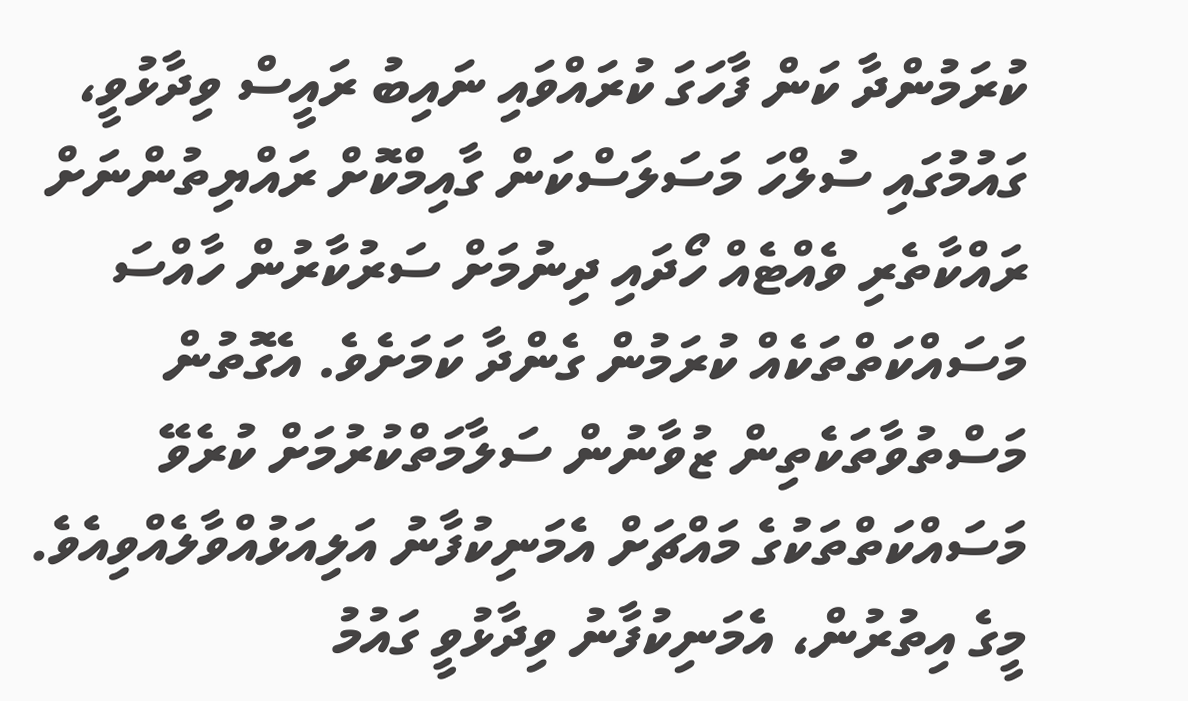ކުރަމުންދާ ކަން ފާހަގަ ކުރައްވައި ނައިބު ރައީސް ވިދާޅުވީ، ގައުމުގައި ސުލްހަ މަސަލަސްކަން ގާއިމްކޮށް ރައްޔިތުންނަށް ރައްކާތެރި ވެއްޓެއް ހޯދައި ދިނުމަށް ސަރުކާރުން ހާއްސަ މަސައްކަތްތަކެއް ކުރަމުން ގެންދާ ކަމަށެވެ. އެގޮތުން މަސްތުވާތަކެތިން ޒުވާނުން ސަލާމަތްކުރުމަށް ކުރެވޭ މަސައްކަތްތަކުގެ މައްޗަށް އެމަނިކުފާނު އަލިއަޅުއްވާލެއްވިއެވެ.
މީގެ އިތުރުން، އެމަނިކުފާނު ވިދާޅުވީ ގައުމު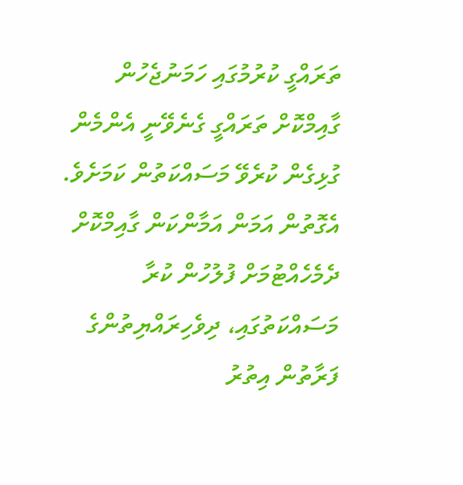ތަރައްގީ ކުރުމުގައި ހަމަނުޖެހުން ގާއިމްކޮށް ތަރައްގީ ގެނެވޭނީ އެންމެން ގުޅިގެން ކުރެވޭ މަސައްކަތުން ކަމަށެވެ. އެގޮތުން އަމަން އަމާންކަން ގާއިމްކޮށް ދެމެހެއްޓުމަށް ފުލުހުން ކުރާ މަސައްކަތުގައި، ދިވެހިރައްޔިތުންގެ ފަރާތުން އިތުރު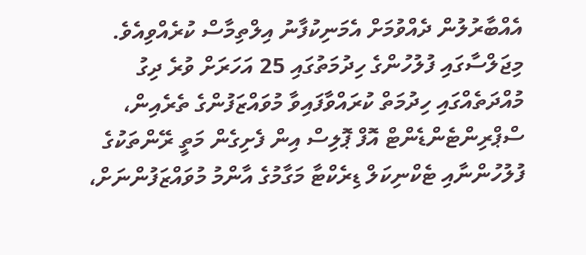އެއްބާރުލުން ދެއްވުމަށް އެމަނިކުފާނު އިލްތިމާސް ކުރެއްވިއެވެ.
މިޖަލްސާގައި ފުލުހުންގެ ހިދުމަތުގައި 25 އަހަރަށް ވުރެ ދިގު މުއްދަތެއްގައި ހިދުމަތް ކުރައްވާފައިވާ މުވައްޒަފުންގެ ތެރެއިން، ސްޕްރިންޓެންޑެންޓް އޮފް ޕޮލިސް އިން ފެށިގެން މަތީ ރޭންތަކުގެ ފުލުހުންނާއި ޓެކްނިކަލް ޑިރެކްޓާ މަގާމުގެ އާންމު މުވައްޒަފުންނަށް،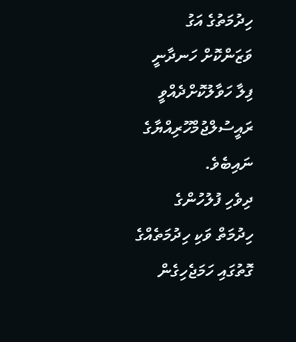ހިދުމަތުގެ އަގު ވަޒަންކޮށް ހަނދާނީ ފިލާ ހަވާލުކޮށްދެއްވީ ރައީސުލްޖުމްހޫރިއްޔާގެ ނައިބެވެ.
ދިވެހި ފުލުހުންގެ ހިދުމަތް ވަކި ހިދުމަތެއްގެ ގޮތުގައި ހަމަޖެހިގެން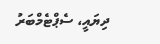ދިޔައީ، ސެޕްޓެމްބަރު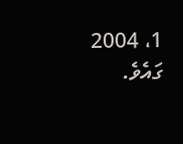1، 2004 ގައެވެ.